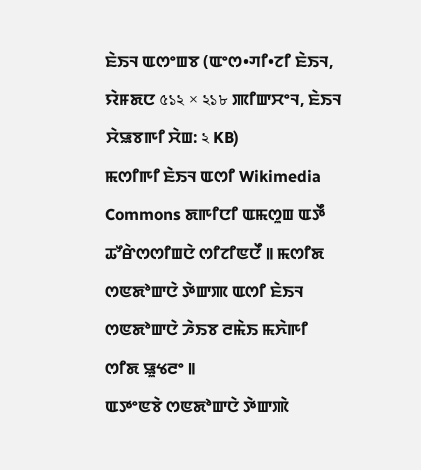ꯐꯥꯏꯜ ꯑꯁꯦꯡꯕ (ꯑꯦꯁ•ꯚꯤ•ꯖꯤ ꯐꯥꯏꯜ, ꯌꯥꯝꯗꯅ ৫১২ × ২১৮ ꯄꯤꯛꯆꯦꯜ, ꯐꯥꯏꯜ ꯆꯥꯎꯕꯒꯤ ꯆꯥꯡ: ২ KB)
ꯃꯁꯤꯒꯤ ꯐꯥꯏꯜ ꯑꯁꯤ Wikimedia Commons ꯗꯒꯤꯅꯤ ꯑꯃꯁꯨꯡ ꯑꯇꯩ ꯊꯧꯔꯥꯁꯁꯤꯡꯅꯥ ꯁꯤꯖꯤꯟꯅꯩ ꯫ ꯃꯁꯤꯗ ꯁꯟꯗꯣꯛꯅꯥ ꯇꯥꯛꯄ ꯑꯁꯤ ꯐꯥꯏꯜ ꯁꯟꯗꯣꯛꯅꯥ ꯍꯥꯏꯕ ꯂꯃꯥꯏ ꯃꯈꯥꯒꯤ ꯁꯤꯗ ꯎꯨꯠꯂꯦ ꯫
ꯑꯇꯦꯟꯕꯥ ꯁꯟꯗꯣꯛꯅꯥ ꯇꯥꯛꯄꯥ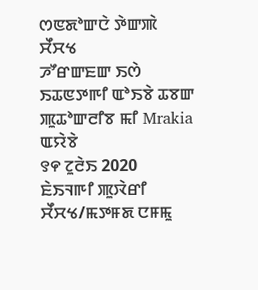ꯁꯟꯗꯣꯛꯅꯥ ꯇꯥꯛꯄꯥ
ꯆꯩꯆꯠ
ꯍꯧꯔꯛꯐꯛ ꯏꯁꯥ ꯏꯊꯟꯇꯒꯤ ꯑꯣꯏꯕꯥ ꯊꯕꯛ
ꯄꯨꯊꯣꯛꯂꯤꯕ ꯃꯤ Mrakia
ꯑꯌꯥꯕꯥ
꯱꯵ ꯖꯨꯂꯥꯏ 2020
ꯐꯥꯏꯜꯒꯤ ꯄꯨꯋꯥꯔꯤ
ꯆꯩꯆꯠ/ꯃꯇꯝꯗ ꯅꯝꯃꯨ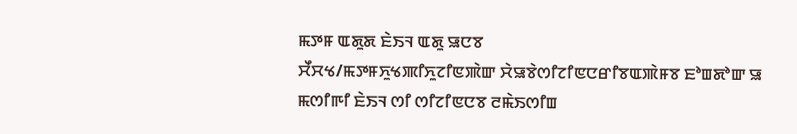ꯃꯇꯝ ꯑꯗꯨꯗ ꯐꯥꯏꯜ ꯑꯗꯨ ꯎꯅꯕ
ꯆꯩꯆꯠ/ꯃꯇꯝꯈꯨꯠꯄꯤꯈꯨꯖꯤꯟꯄꯥꯛ ꯆꯥꯎꯕꯥꯁꯤꯖꯤꯟꯅꯔꯤꯕꯑꯄꯥꯝꯕ ꯐꯣꯡꯗꯣꯛ ꯎ
ꯃꯁꯤꯒꯤ ꯐꯥꯏꯜ ꯁꯤ ꯁꯤꯖꯤꯟꯅꯕ ꯂꯃꯥꯏꯁꯤꯡ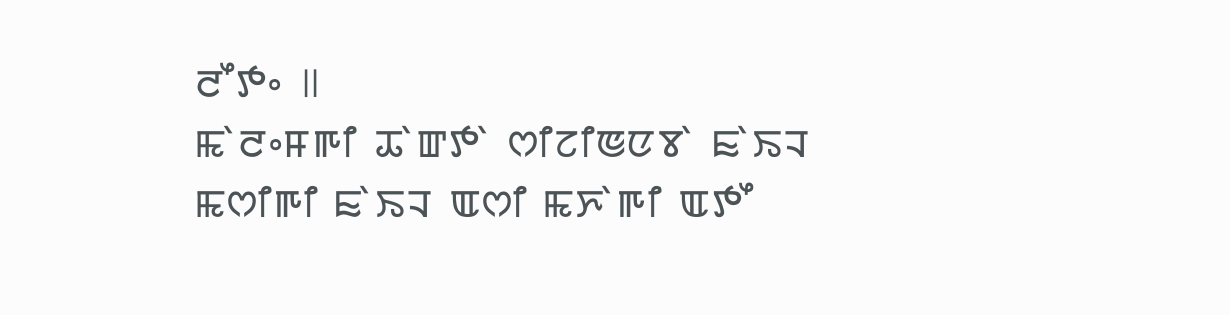ꯂꯩꯇꯦ ꯫
ꯃꯥꯂꯦꯝꯒꯤ ꯊꯥꯛꯇꯥ ꯁꯤꯖꯤꯟꯅꯕꯥ ꯐꯥꯏꯜ
ꯃꯁꯤꯒꯤ ꯐꯥꯏꯜ ꯑꯁꯤ ꯃꯈꯥꯒꯤ ꯑꯇꯩ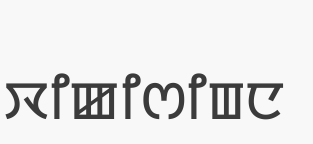ꯋꯤꯀꯤꯁꯤꯡꯅ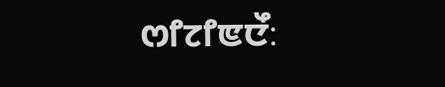ꯁꯤꯖꯤꯟꯅꯩ: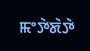ꯃꯦꯇꯥꯗꯥꯇꯥ